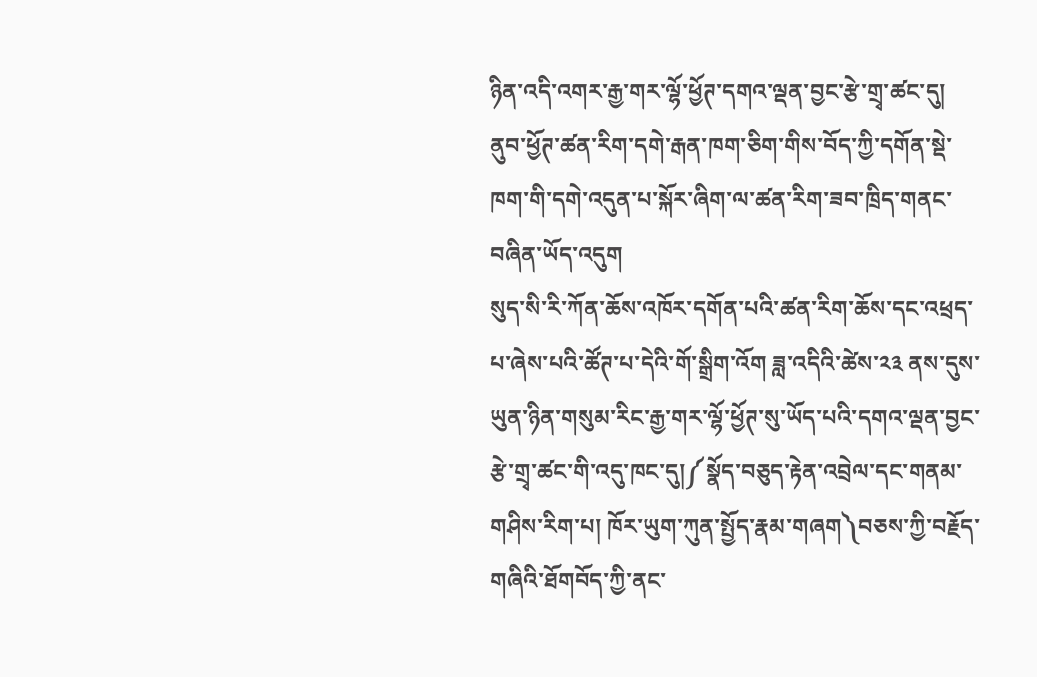ཉིན་འདི་འགར་རྒྱ་གར་ལྷོ་ཕྱོཊ་དགའ་ལྡན་བྱང་རྩེ་གྲྭ་ཚང་དུ། ནུབ་ཕྱོཊ་ཚན་རིག་དགེ་རྒན་ཁག་ཅིག་གིས་བོད་ཀྱི་དགོན་སྡེ་ཁག་གི་དགེ་འདུན་པ་སྐོར་ཞིག་ལ་ཚན་རིག་ཟབ་ཁྲིད་གནང་བཞིན་ཡོད་འདུག
སུད་སི་རི་ཀོན་ཆོས་འཁོར་དགོན་པའི་ཚན་རིག་ཆོས་དང་འཕྲད་པ་ཞེས་པའི་ཚོཊ་པ་དེའི་གོ་སྒྲིག་འོག ཟླ་འདིའི་ཚེས་༢༣ ནས་དུས་ཡུན་ཉིན་གསུམ་རིང་རྒྱ་གར་ལྷོ་ཕྱོཊ་སུ་ཡོད་པའི་དགའ་ལྡན་བྱང་རྩེ་གྲྭ་ཚང་གི་འདུ་ཁང་དུ།༼སྣོད་བཅུད་རྟེན་འབྲེལ་དང་གནམ་གཤིས་རིག་པ། ཁོར་ཡུག་ཀུན་སྤྱོད་རྣམ་གཞག༽བཅས་ཀྱི་བརྗོད་གཞིའི་ཐོགབོད་ཀྱི་ནང་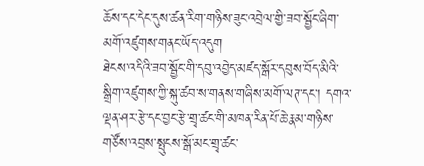ཆོས་དང་དེང་དུས་ཚན་རིག་གཉིས་ཟུང་འབྲེལ་གྱི་ཟབ་སྦྱོང་ཞིག་མགོ་འཛུགས་གནང་ཡོད་འདུག
ཐེངས་འདིའི་ཟབ་སྦྱོང་གི་དབུ་འབྱེད་མཛད་སྒོར་དབུས་བོད་མིའི་སྒྲིག་འཛུགས་ཀྱི་སྐུ་ཚབ་ས་གནས་གཞིས་མགོ་ལཊ་དང་། དགའ་ལྡན་ཤར་རྩེ་དང་བྱང་རྩེ་གྲྭ་ཚང་གི་མཁན་རིན་པོ་ཆེ་རྣམ་གཉིས་གཙོས་འབྲས་སྤུངས་སྒོ་མང་གྲྭ་ཚང་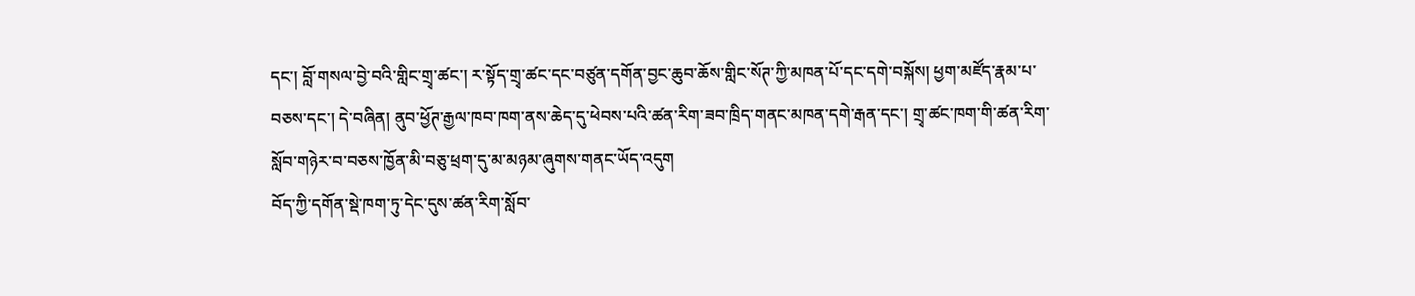དང་། བློ་གསལ་བྱེ་བའི་གླིང་གྲྭ་ཚང་། ར་སྟོད་གྲྭ་ཚང་དང་བཙུན་དགོན་བྱང་ཆུབ་ཆོས་གླིང་སོཊ་ཀྱི་མཁན་པོ་དང་དགེ་བསྐོས། ཕྱག་མཛོད་རྣམ་པ་བཅས་དང་། དེ་བཞིན། ནུབ་ཕྱོཊ་རྒྱལ་ཁབ་ཁག་ནས་ཆེད་དུ་ཕེབས་པའི་ཚན་རིག་ཟབ་ཁྲིད་གནང་མཁན་དགེ་རྒན་དང་། གྲྭ་ཚང་ཁག་གི་ཚན་རིག་སློབ་གཉེར་བ་བཅས་ཁྱོན་མི་བཅུ་ཕྲག་དུ་མ་མཉམ་ཞུགས་གནང་ཡོད་འདུག
བོད་ཀྱི་དགོན་སྡེ་ཁག་ཏུ་དེང་དུས་ཚན་རིག་སློབ་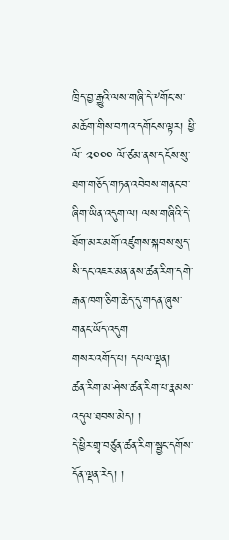ཁྲིད་བྱ་རྒྱུའི་ལས་གཞི་དེ་༸གོང་ས་མཆོག་གིས་བཀའ་དགོངས་ལྟར། ཕྱི་ལོ་ ༢༠༠༠ ལོ་ཙམ་ནས་དངོས་སུ་ཐག་གཅོད་གཏན་འབེབས་གནང་བ་ཞིག་ཡིན་འདུག་ལ། ལས་གཞིའི་དེ་ཐོག་མར་མགོ་འཛུགས་སྐབས་སུད་སི་དང་འཇར་མན་ནས་ཚན་རིག་དགེ་རྒན་ཁག་ཅིག་ཆེད་དུ་གདན་ཞུས་གནང་ཡོད་འདུག
གསར་འགོད་པ། དཔལ་ལྡན།
ཚན་རིག་མ་ཤེས་ཚན་རིག་པ་རྣམས་འདུལ་ཐབས་མེད། །
དེ་ཕྱིར་གྲྭ་བཙུན་ཚན་རིག་སྦྱང་དགོས་དོན་ལྡན་རེད། །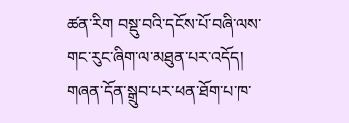ཚན་རིག བསྡུ་བའི་དངོས་པོ་བཞི་ལས་གང་རུང་ཞིག་ལ་མཐུན་པར་འདོད། གཞན་དོན་སྒྲུབ་པར་ཕན་ཐོག་པ་ཁ་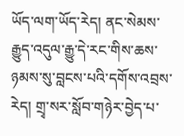ཡོད་ལག་ཡོད་རེད། ནང་སེམས་རྒྱུད་འདུལ་རྒྱུ་དེ་རང་གིས་ཆས་ཉམས་སུ་བླངས་པའི་དགོས་འབྲས་རེད། གྲྭ་སར་སློབ་གཉེར་བྱེད་པ་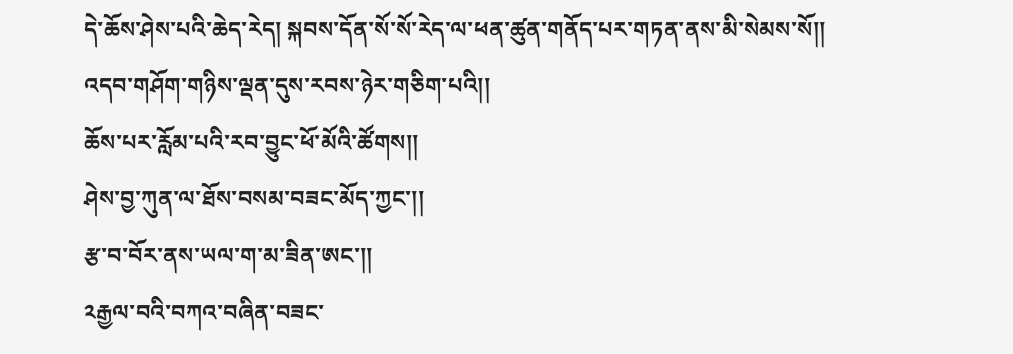དེ་ཆོས་ཤེས་པའི་ཆེད་རེད། སྐབས་དོན་སོ་སོ་རེད་ལ་ཕན་ཚུན་གནོད་པར་གཏན་ནས་མི་སེམས་སོ།།
འདབ་གཤོག་གཉིས་ལྡན་དུས་རབས་ཉེར་གཅིག་པའི།།
ཆོས་པར་རློམ་པའི་རབ་བྱུང་ཕོ་མོའི་ཚོགས།།
ཤེས་བྱ་ཀུན་ལ་ཐོས་བསམ་བཟང་མོད་ཀྱང་།།
རྩ་བ་བོར་ནས་ཡལ་ག་མ་ཟིན་ཨང་།།
༢རྒྱལ་བའི་བཀའ་བཞིན་བཟང་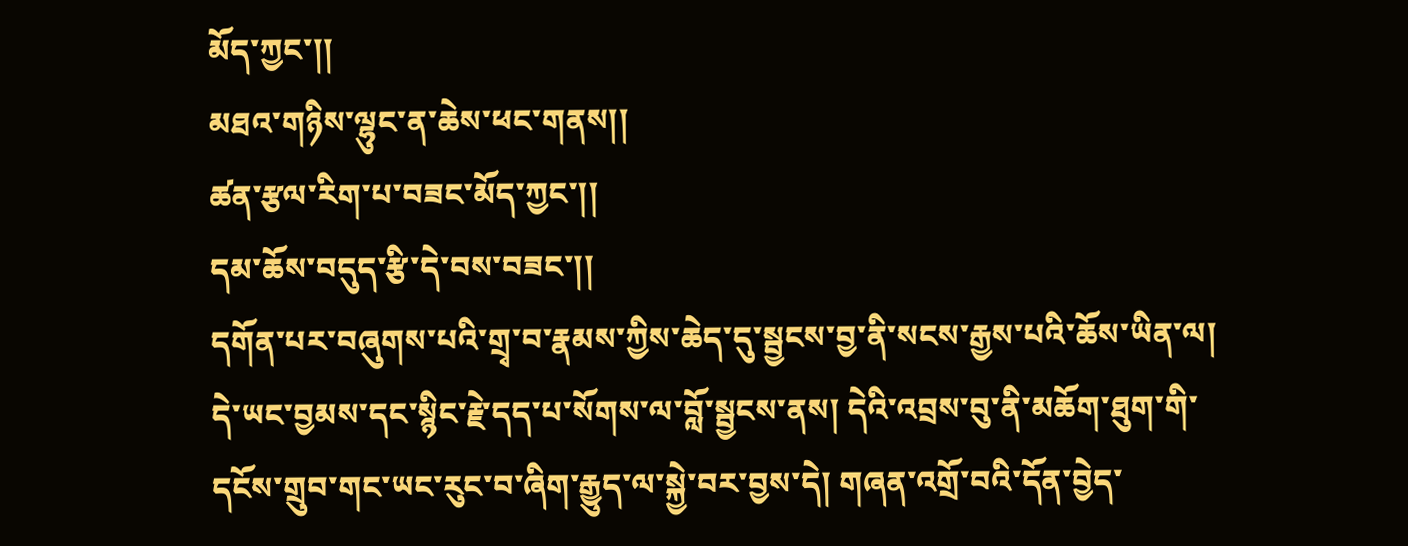མོད་ཀྱང་།།
མཐའ་གཉིས་ལྷུང་ན་ཆེས་ཕང་གནས།།
ཚན་རྩལ་རིག་པ་བཟང་མོད་ཀྱང་།།
དམ་ཆོས་བདུད་རྩི་དེ་བས་བཟང་།།
དགོན་པར་བཞུགས་པའི་གྲྭ་བ་རྣམས་ཀྱིས་ཆེད་དུ་སྦྱངས་བྱ་ནི་སངས་རྒྱས་པའི་ཆོས་ཡིན་ལ། དེ་ཡང་བྱམས་དང་སྙིང་རྗེ་དད་པ་སོགས་ལ་བློ་སྦྱངས་ནས། དེའི་འབྲས་བུ་ནི་མཆོག་ཐུག་གི་དངོས་གྲུབ་གང་ཡང་རུང་བ་ཞིག་རྒྱུད་ལ་སྐྱེ་བར་བྱས་དེ། གཞན་འགྲོ་བའི་དོན་བྱེད་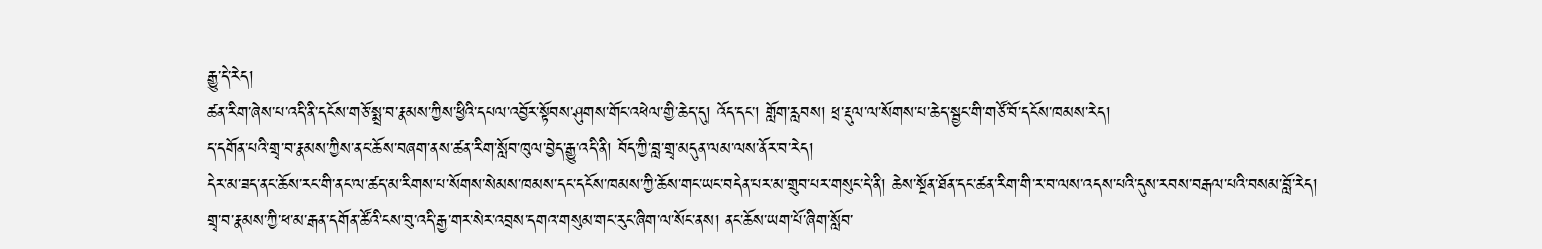རྒྱུ་དེ་རེད།
ཚན་རིག་ཞེས་པ་འདི་ནི་དངོས་གཅོ་སྨྲ་བ་རྣམས་ཀྱིས་ཕྱིའི་དཔལ་འབྱོར་སྟོབས་ཤུགས་གོང་འཕེལ་གྱི་ཆེད་དུ། འོད་དང་། གློག་རླབས། ཕྲ་རྡུལ་ལ་སོགས་པ་ཆེད་སྦྱང་གི་གཙོ་བོ་དངོས་ཁམས་རེད།
ད་དགོན་པའི་གྲྭ་བ་རྣམས་ཀྱིས་ནང་ཆོས་བཞག་ནས་ཚན་རིག་སློབ་ཁུལ་བྱེད་རྒྱུ་འདི་ནི། བོད་ཀྱི་བླ་གྲྭ་མདུན་ལམ་ལས་ནོར་བ་རེད།
དེར་མ་ཟད་ནང་ཆོས་རང་གི་ནང་ལ་ཚད་མ་རིགས་པ་སོགས་སེམས་ཁམས་དང་དངོས་ཁམས་ཀྱི་ཆོས་གང་ཡང་བདེན་པར་མ་གྲུབ་པར་གསུང་དེ་ནི། ཆེས་སྔོན་ཐོན་དང་ཚན་རིག་གི་ར་བ་ལས་འདས་པའི་དུས་རབས་བརྒལ་པའི་བསམ་བློ་རེད།
གྲྭ་བ་རྣམས་ཀྱི་ཕ་མ་རྒན་དགོན་ཚོའི་ངས་བུ་འདི་རྒྱ་གར་སེར་འབྲས་དགའ་གསུམ་གང་རུང་ཞིག་ལ་སོང་ནས། ནང་ཆོས་ཡག་པོ་ཞིག་སློབ་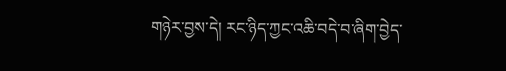གཉེར་བྱས་དེ། རང་ཉིད་ཀྱང་འཆི་བདེ་བ་ཞིག་བྱེད་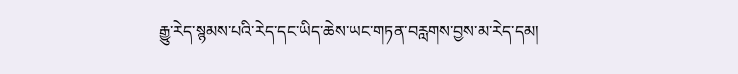རྒྱུ་རེད་སྙམས་པའི་རེད་དང་ཡིད་ཆེས་ཡང་གཏན་བརླགས་བྱས་མ་རེད་དམ།